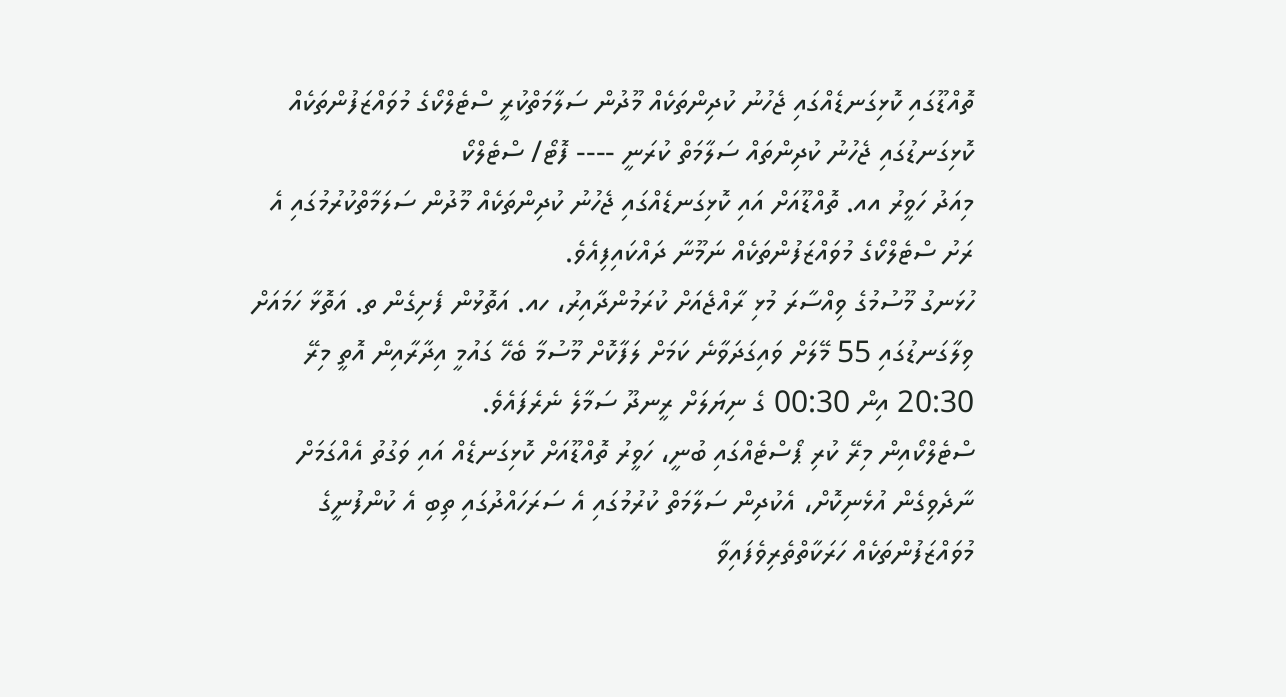ތޮއްޑޫގައި ކޮޅިގަނޑެއްގައި ޖެހުނު ކުދިންތަކެއް މޫދުން ސަލާމަތްކުރީ ސްޓެލްކޯގެ މުވައްޒަފުންތަކެއް
ކޮޅިގަނޑުގައި ޖެހުނު ކުދިންތައް ސަލާމަތް ކުރަނީ ---- ފޮޓޯ/ ސްޓެލްކޯ
މިއަދު ހަވީރު އއ. ތޮއްޑޫއަށް އައި ކޮޅިގަނޑެއްގައި ޖެހުނު ކުދިންތަކެއް މޫދުން ސަލަމާތްކުރުމުގައި އެ ރަށު ސްޓެލްކޯގެ މުވައްޒަފުންތަކެއް ނަމޫނާ ދައްކައިފިއެވެ.
ހުޅަނގު މޫސުމުގެ ވިއްސާރަ މުޅި ރާއްޖެއަށް ކުރަމުންދާއިރު، ހއ. އަތޮޅުން ފެށިގެން ތ. އަތޮޅާ ހަމައަށް ވިލާގަނޑުގައި 55 މޭލަށް ވައިގަދަވާނެ ކަމަށް ލަފާކޮށް މޫސުމާ ބެހޭ ގައުމީ އިދާރާއިން އޮތީ މިރޭ 20:30 އިން 00:30 ގެ ނިޔަލަށް ރީނދޫ ސަމާލެ ނެރެފައެވެ.
ސްޓެލްކޯއިން މިރޭ ކުރި ޕޯސްޓެއްގައި ބުނީ، ހަވީރު ތޮއްޑޫއަށް ކޮޅިގަނޑެއް އައި ވަގުތު އެއްގަމަށް ނާދެވިގެން އުޅެނިކޮށް، އެކުދިން ސަލާމަތް ކުރުމުގައި އެ ސަރަހައްދުގައި ތިބި އެ ކުންފުނީގެ މުވައްޒަފުންތަކެއް ހަރަކާތްތެރިވެފައިވާ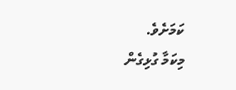ކަމަށެވެ.
މިކަމާ ގުޅިގެން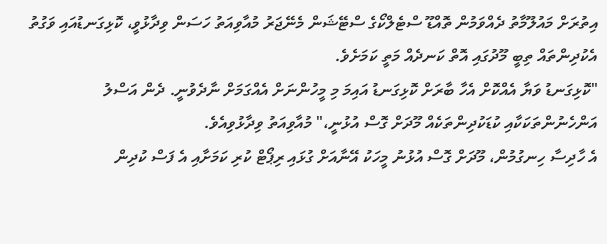އިތުރަށް މައުލޫމާތު ދެއްވަމުން ތޮއްޑޫ ސްޓެލްކޯގެ ސްޓޭޝަން މެނޭޖަރު މުއާވިއަތު ހަސަން ވިދާޅުވީ، ކޮޅިގަނޑުއައި ވަގުތު އެކުދިންތައް ތިބީ މޫދުގައި އޮތް ކަނދެއް މަތީ ކަމަށެވެ.
"ކޮޅިގަނޑު ވަޔާ އެއްކޮށް އެހާ ބާރަށް ކޮޅިގަނޑު އައިމަ މި މީހުންނަށް އެއްގަމަށް ނާދެވުނީ. ދެން އަސްލު އަންހެނުންތަކަކާއި ކުޑަކުދިންތަކެއް މޫދަށް ގޮސް އުޅުނީ،" މުއާވިއަތު ވިދާޅުވިއެވެ.
އެ ހާދިސާ ހިނގުމުން، މޫދަށް ގޮސް އުޅުނު މީހަކު އޭނާއަށް ގުޅައި ރިޕޯޓް ކުރި ކަމަށާއި އެ ފަސް ކުދިން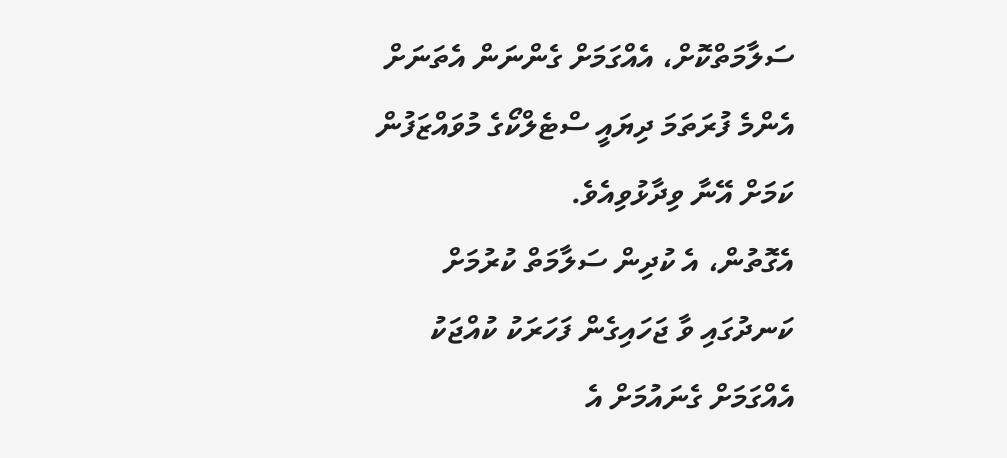ސަލާމަތްކޮށް، އެއްގަމަށް ގެންނަން އެތަނަށް އެންމެ ފުރަތަމަ ދިޔައީ ސްޓެލްކޯގެ މުވައްޒަފުން ކަމަށް އޭނާ ވިދާޅުވިއެވެ.
އެގޮތުން، އެ ކުދިން ސަލާމަތް ކުރުމަށް ކަނދުގައި ވާ ޖަހައިގެން ފަހަރަކު ކުއްޖަކު އެއްގަމަށް ގެނައުމަށް އެ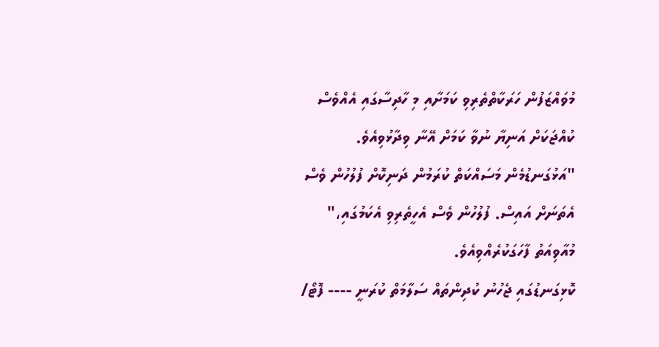މުވައްޒަފުން ހަރަކާތްތެރިވި ކަމަށާއި މި ހާދިސާގައި އެއްވެސް ކުއްޖަކަށް އަނިޔާ ނުވާ ކަމަށް އޭނާ ވިދާޅުވިއެވެ.
"އަޅުގަނޑުމެން މަސައްކަތް ކުރަމުން ދަނިކޮށް ފުލުހުން ވެސް އެތަނަށް އައިސް. ފުލުހުން ވެސް އެހީތެރިވި އެކަމުގައި،" މުއާވިއަތު ފާހަގަކުރެއްވިއެވެ.
ކޮޅިގަނޑުގައި ޖެހުނު ކުދިންތައް ސަލާމަތް ކުރަނީ ---- ފޮޓޯ/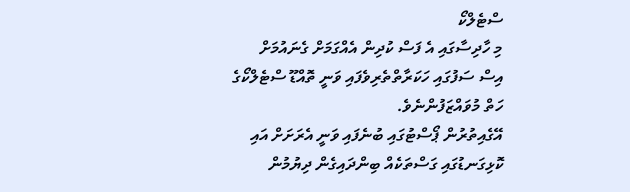ސްޓެލްކޯ
މި ހާދިސާގައި އެ ފަސް ކުދިން އެއްގަމަށް ގެނައުމަށް އިސް ސަފުގައި ހަކަރާތްތެރިވެފައި ވަނީ ތޮއްޑޫ ސްޓެލްކޯގެ ހަތް މުވައްޒަފުންނެވެ.
އޭގެއިތުރުން ޕޯސްޓުގައި ބުނެފައި ވަނީ އެރަށަށް އައި ކޮޅިގަނޑުގައި ގަސްތަކެއް ބިންދައިގެން ދިޔުމުން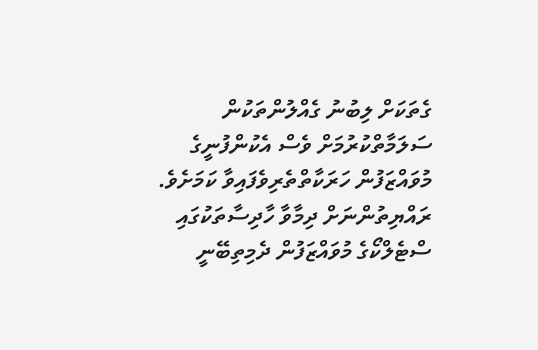ގެތަކަށް ލިބުނު ގެއްލުންތަކުން ސަލަމާތްކުރުމަށް ވެސް އެކުންފުނީގެ މުވައްޒަފުން ހަރަކާތްތެރިވެފައިވާ ކަމަށެވެ.
ރައްޔިތުންނަށް ދިމާވާ ހާދިސާތަކުގައި ސްޓެލްކޯގެ މުވައްޒަފުން ދެމިތިބޭނީ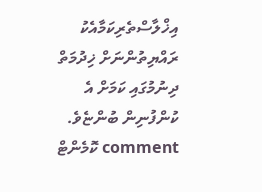އިޚްލާސްތެރިކަމާއެކު ރައްޔިތުންނަށް ޚިދުމަތް ދިނުމުގައި ކަމަށް އެ ކުންފުނިން ބުންޏެވެ.
comment ކޮމެންޓް